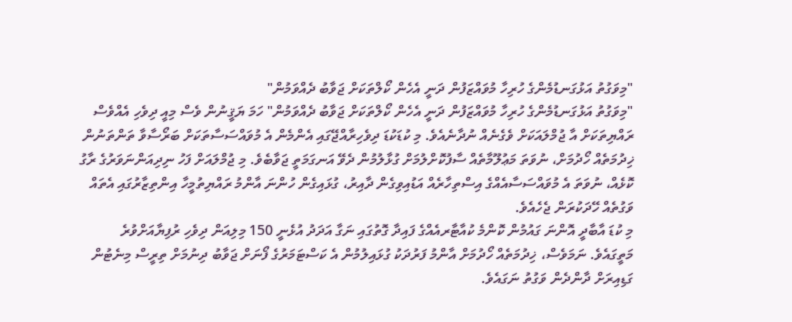"މިވަގުތު އަޅުގަނޑުމެންގެ ހުރިހާ މުވައްޒަފުން ދަނީ އެހެން ކޯލްތަކަށް ޖަވާބު ދެއްވަމުން"
"މިވަގުތު އަޅުގަނޑުމެންގެ ހުރިހާ މުވައްޒަފުން ދަނީ އެހެން ކޯލްތަކަށް ޖަވާބު ދެއްވަމުން" ހަމަ ޔަޤީނުން ވެސް މިއީ ދިވެހި އެއްވެސް ރައްޔިތަކަށް އާ ޖުމްލައަކަށް ވެގެނެއް ނުދާނެއެވެ. މި ކުޑަކުޑަ ދިވެހިރާއްޖޭގައި އެންމެން އެ މުވައްސަސާތަކަށް ބަރޯސާވާ ތަންތަނުން ޚިދުމަތެއް ހޯދުމަށް، ނުވަތަ މަޢުލޫމާތެއް ސާފުކޮށްލުމަށް ގުޅާލުމުން ދެވޭ އަނގަމަތީ ޖަވާބެވެ. މި ޖުމްލައަށް ފަހު ނިދިއަންނަވަރުގެ ރާގު ކޮޅެއް، ނުވަތަ އެ މުވައްސަސާއެއްގެ އިސްތިހާރެއް އަޑުއިވިގެން ދާއިރު، ގުޅައިގެން ހުންނަ އާންމު ރައްޔިތުމީހާ އިންތިޒާރުގައި އެތައް ވަގުތެއް ހޭދަކުރަން ޖެހެއެވެ.
މި ކުޑަ އާބާދީ އޮންނަ ގައުމުން ކޮންމެ ކުއާޓާރއެއްގެ ފައިދާ ގޮތުގައި ނަގާ އަދަދު އުޅެނީ 150 މިލިއަން ދިވެހި ރުފިޔާއަށްވުރެ މަތީގައެވެ. ނަމަވެސް، ޚިދުމަތެއް ހޯދުމަށް އާންމު ފަރުދަކު ގުޅައިލުމުން އެ ކަސްޓަމަރުގެ ފޯނަށް ޖަވާބު ދިނުމަށް ތިރީސް މިނެޓުން ގަޑިއިރަށް ދާންދެން ވަގުތު ނަގައެވެ.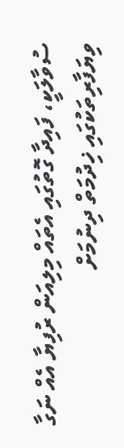ސުވާލަކީ، ފައިދާ ގޮތުގައި އެތައް މިލިއަން ރުފިޔާ އެއް ނަގާ ވިޔަފާރިތަކުގައި ޚިދުމަތް ދިނުމަށް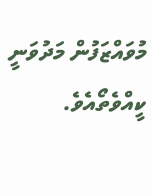މުވައްޒަފުން މަދުވަނީ ކީއްވެތޯއެވެ.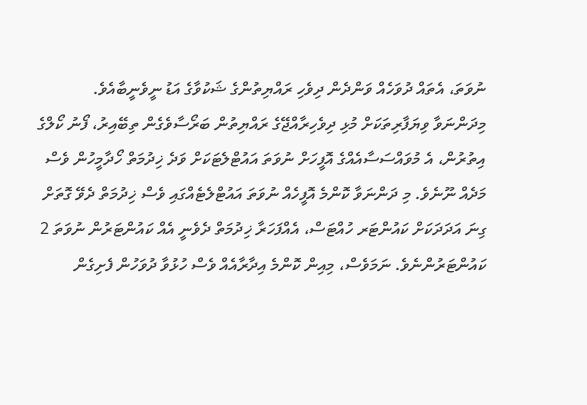ނުވަތަ، އެތައް ދުވަހެއް ވަންދެން ދިވެހި ރައްޔިތުންގެ ޝަކުވާގެ އަޑު ނީވެނީބާއެވެ.
މިދަންނަވާ ވިޔަފާރިތަކަށް މުޅި ދިވެހިރާއްޖޭގެ ރައްޔިތުން ބަރޯސާވެގެން ތިބޭއިރު، ފޯނު ކޯލްގެ އިތުރުން، އެ މުވައްސަސާއެއްގެ އޮފީހަށް ނުވަތަ އައުޓްލެޓަކަށް ވަދެ ޚިދުމަތް ހޯދާމީހުން ވެސް މަދެއް ނޫނެވެ. މި ދަންނަވާ ކޮންމެ އޮފީހެއް ނުވަތަ އައުޓްލެޓެއްގައި ވެސް ޚިދުމަތް ދެވޭ ގޮތަށް ގިނަ އަދަދަކަށް ކައުންޓަރ ހުއްޓަސް، އެއްފަހަރާ ޚިދުމަތް ދެވެނީ އެއް ކައުންޓަރުން ނުވަތަ 2 ކައުންޓަރުންނެވެ. ނަމަވެސް، މިއިން ކޮންމެ އިދާރާއެއް ވެސް ހުޅުވާ ދުވަހުން ފެށިގެން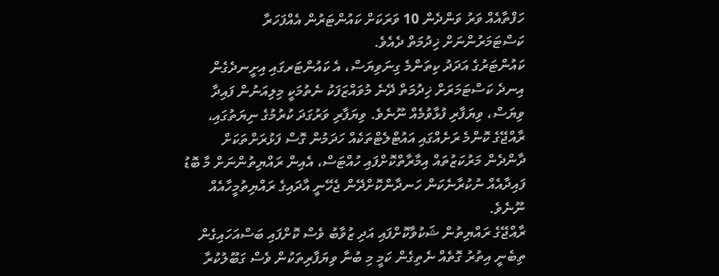ހަފްތާއެއް ވަރު ވަންދެން 10 ވަރަކަށް ކައުންޓަރުން އެއްފަހަރާ ކަސްޓަމަރުންނަށް ޚިދުމަތް ދެއެވެ.
ކައުންޓަރުގެ އަދަދު ކިތަންމެ ގިނަވިޔަސް، އެ ކައުންޓަރގައި އިށީނދެގެން އިނދެ ކަސްޓަމަރަށް ޚިދުމަތް ދޭނެ މުވައްޒަފަކު ނެތުމަކީ މިލިއަނުން ފައިދާ ވިޔަސް، ވިޔަފާރި ފުޅާވުމެއް ނޫނެވެ. ވިޔަފާރި ވަރުގަދަ ކުރުމުގެ ނިޔަތުގައި، ރާއްޖޭގެ ކޮންމެ ރަށެއްގައި އައުޓްލެޓްތަކެއް ހަދަމުން ގޮސް ފަޅުރަށްތަކަށް ދާންދެން މަރުކަޒުތައް އިމާރާތްކޮށްފައި ހުއްޓަސް، އެއިން ރައްޔިތުންނަށް މާ ބޮޑު ފައިދާއެއް ނުކުރާނެކަން ހަނދާންކޮށްދޭން ޖެހޭނީ އާދައިގެ ރައްޔިތުމީހާއެއް ނޫނެވެ.
ރާއްޖޭގެ ރައްޔިތުން ޝަކުވާކޮށްފައި އަދި ޒުވާބު ވެސް ކޮށްފައި ބަސްއަހައިގެން ތިބެނީ އިތުރު ގޮތެއް ނެތިގެން ކަމީ މި ބުނާ ވިޔަފާރިތަކުން ވެސް ގަބޫލުކުރާ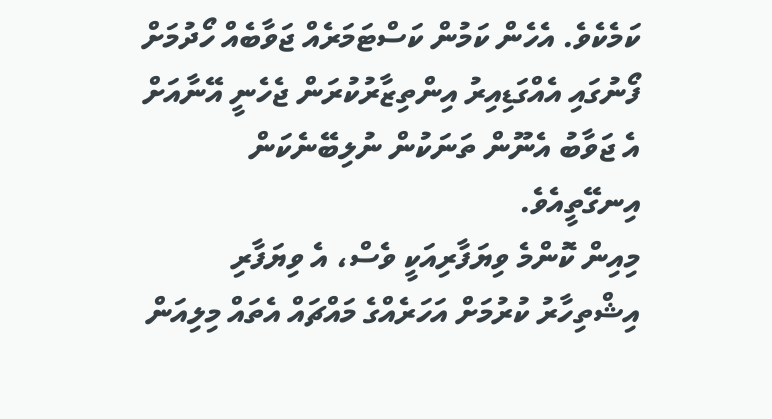ކަމެކެވެ. އެހެން ކަމުން ކަސްޓަމަރެއް ޖަވާބެއް ހޯދުމަށް ފޯނުގައި އެއްގަޑިއިރު އިންތިޒާރުކުރަން ޖެހެނީ އޭނާއަށް އެ ޖަވާބު އެނޫން ތަނަކުން ނުލިބޭނެކަން އިނގޭތީއެވެ.
މިއިން ކޮންމެ ވިޔަފާރިއަކީ ވެސް، އެ ވިޔަފާރި އިޝްތިހާރު ކުރުމަށް އަހަރެއްގެ މައްޗައް އެތައް މިލިއަން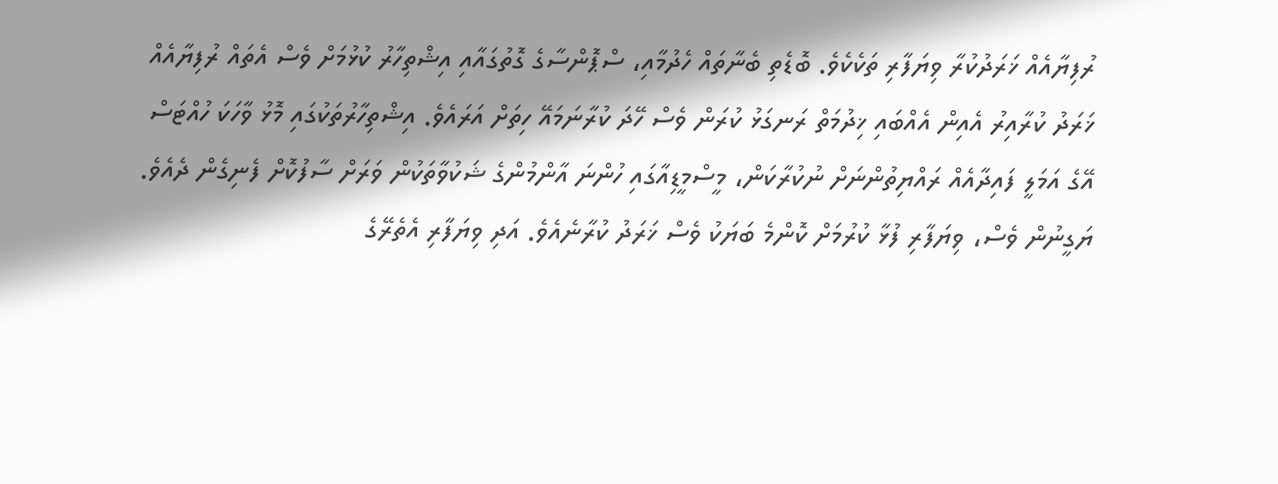ރުފިޔާއެއް ޚަރަދުކުރާ ވިޔަފާރި ތަކެކެވެ. ބޮޑެތި ބެނާތައް ހެދުމާއި، ސްޕޮންސާގެ ގޮތުގައާއި އިޝްތިހާރު ކުޅުމަށް ވެސް އެތައް ރުފިޔާއެއް ޚަރަދު ކުރާއިރު އެއިން އެއްބައި ޚިދުމަތް ރަނގަޅު ކުރަން ވެސް ހޭދަ ކުރާނަމައޭ ހިތަށް އަރައެވެ. އިޝްތިހާރުތަކުގައި މޮޅު ވާހަކަ ހުއްޓަސް އޭގެ އަމަލީ ފައިދާއެއް ރައްޔިތުންނަށް ނުކުރާކަން، މީސްމީޑިއާގައި ހުންނަ އާންމުންގެ ޝަކުވާތަކުން ވަރަށް ސާފުކޮށް ފެނިގެން ދެއެވެ.
ޔަގީނުން ވެސް، ވިޔަފާރި ފުޅާ ކުރުމަށް ކޮންމެ ބަޔަކު ވެސް ޚަރަދު ކުރާނެއެވެ. އަދި ވިޔަފާރި އެތެރޭގެ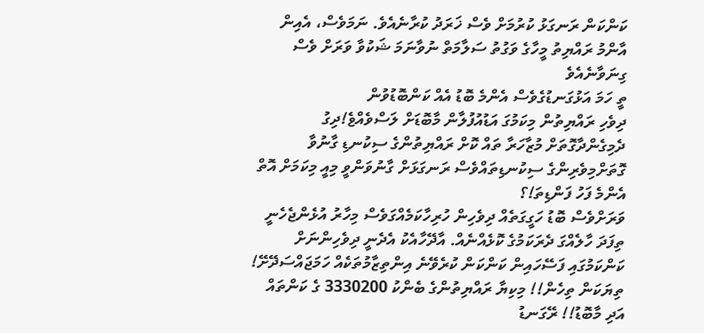ކަންކަން ރަނގަޅު ކުރުމަށް ވެސް ޚަރަދު ކުރާނެއެވެ. ނަމަވެސް، އެއިން އާންމު ރައްޔިތު މީހާގެ ވަގުތު ސަލާމަތް ނުވާނަމަ ޝަކުވާ ވަރަށް ވެސް ގިނަވާނެއެވެ
ތީ ހަމަ އަޅުގަނޑުގެވެސް އެންމެ ބޮޑު އެއް ކަންބޮޑުވުން
ދިވެހި ރައްޔިތުން މިކަމުގަ އަޑުއުފުލާން މާބޮޑަށް ލަސްވެއްޱެ!ދިގު ދެމިގެންދާގޮތަށް މުޒާހަރާ ތައް ކޮށް ރައްޔިތުންގެ ސިކުނޑި ގާނުވާ ގޮތަށްމިވެރިންގެ ސިކުނޑިތައްވެސް ރަނގަޅަށް ގާނުވަންވީ މިއީ މިކަމަށް އޮތް އެންމެ ފަހު ފަންޑިތަ!؟
ވަރަށްވެސް ބޮޑު ހަގީގަތެއް ދިވެހިން ހުރިހާކަމެއްގަވެސް މިހާރު އުޅެންޖެހެނީ ތިފަދަ ހާލެއްގަ ދެރަކަމުގެ ކޮޅެއްނެއް. އާދޭހާއެކު އެދެނީ ދިވެހިންނަށް ކަންކަމުގައި ފަސޭހައިން ކަންކަން ކުރެވޭނެ އިންތިޒާމުތަކެއް ހަމަޖައްސަދޭށޭ!
ތިޔަކަން ތިހެން!! މިކިޔާ ރައްޔިތުންގެ ބެންކު 3330200 ގެ ކަންތައް އަދި މާބޮޑު!! ރޭގަނޑު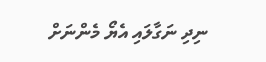ނިދި ނަގާލައި އެޔޯ މެންނަށް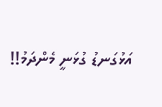އަޅުގަނޑު ގުޅަނީ މެންދަމު!!